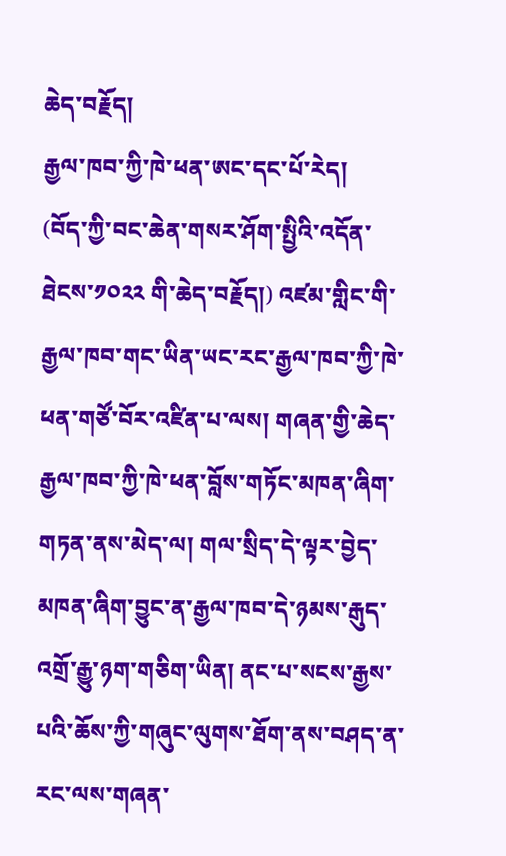ཆེད་བརྗོད།
རྒྱལ་ཁབ་ཀྱི་ཁེ་ཕན་ཨང་དང་པོ་རེད།
(བོད་ཀྱི་བང་ཆེན་གསར་ཤོག་སྤྱིའི་འདོན་ཐེངས་༡༠༢༢ གི་ཆེད་བརྗོད།) འཛམ་གླིང་གི་རྒྱལ་ཁབ་གང་ཡིན་ཡང་རང་རྒྱལ་ཁབ་ཀྱི་ཁེ་ཕན་གཙོ་བོར་འཛིན་པ་ལས། གཞན་གྱི་ཆེད་རྒྱལ་ཁབ་ཀྱི་ཁེ་ཕན་བློས་གཏོང་མཁན་ཞིག་གཏན་ནས་མེད་ལ། གལ་སྲིད་དེ་ལྟར་བྱེད་མཁན་ཞིག་བྱུང་ན་རྒྱལ་ཁབ་དེ་ཉམས་རྒུད་འགྲོ་རྒྱུ་ཉག་གཅིག་ཡིན། ནང་པ་སངས་རྒྱས་པའི་ཆོས་ཀྱི་གཞུང་ལུགས་ཐོག་ནས་བཤད་ན་རང་ལས་གཞན་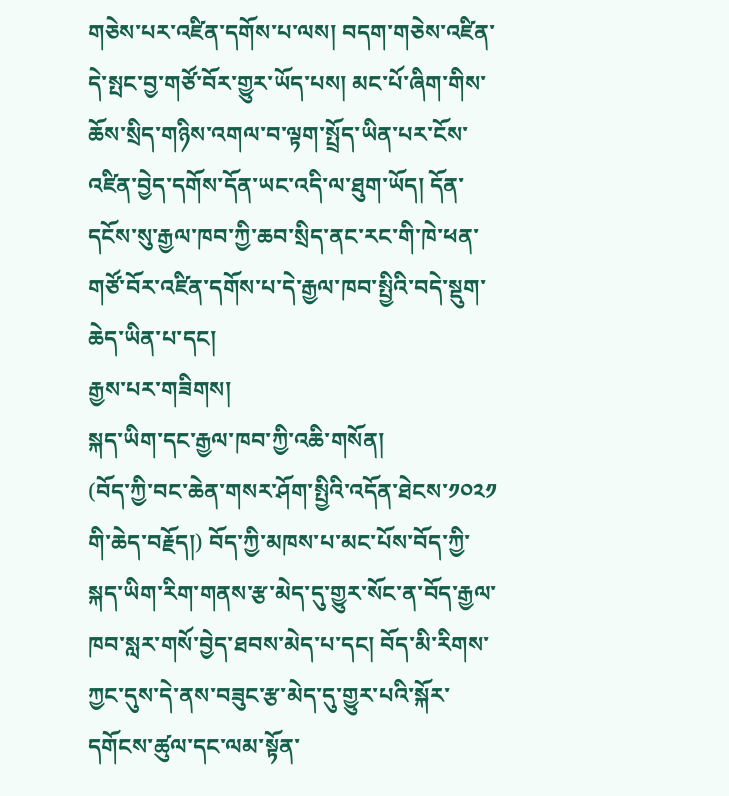གཅེས་པར་འཛིན་དགོས་པ་ལས། བདག་གཅེས་འཛིན་དེ་སྤང་བྱ་གཙོ་བོར་གྱུར་ཡོད་པས། མང་པོ་ཞིག་གིས་ཆོས་སྲིད་གཉིས་འགལ་བ་ལྟག་སྤྲོད་ཡིན་པར་ངོས་འཛིན་བྱེད་དགོས་དོན་ཡང་འདི་ལ་ཐུག་ཡོད། དོན་དངོས་སུ་རྒྱལ་ཁབ་ཀྱི་ཆབ་སྲིད་ནང་རང་གི་ཁེ་ཕན་གཙོ་བོར་འཛིན་དགོས་པ་དེ་རྒྱལ་ཁབ་སྤྱིའི་བདེ་སྡུག་ཆེད་ཡིན་པ་དང།
རྒྱས་པར་གཟིགས།
སྐད་ཡིག་དང་རྒྱལ་ཁབ་ཀྱི་འཆི་གསོན།
(བོད་ཀྱི་བང་ཆེན་གསར་ཤོག་སྤྱིའི་འདོན་ཐེངས་༡༠༢༡ གི་ཆེད་བརྗོད།) བོད་ཀྱི་མཁས་པ་མང་པོས་བོད་ཀྱི་སྐད་ཡིག་རིག་གནས་རྩ་མེད་དུ་གྱུར་སོང་ན་བོད་རྒྱལ་ཁབ་སླར་གསོ་བྱེད་ཐབས་མེད་པ་དང། བོད་མི་རིགས་ཀྱང་དུས་དེ་ནས་བཟུང་རྩ་མེད་དུ་གྱུར་པའི་སྐོར་དགོངས་ཚུལ་དང་ལམ་སྟོན་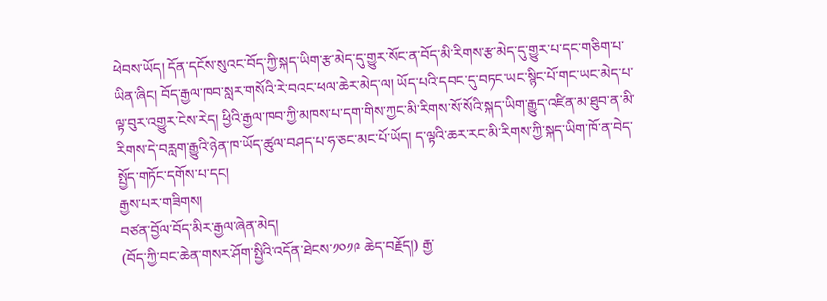ཕེབས་ཡོད། དོན་དངོས་སུའང་བོད་ཀྱི་སྐད་ཡིག་རྩ་མེད་དུ་གྱུར་སོང་ན་བོད་མི་རིགས་རྩ་མེད་དུ་གྱུར་པ་དང་གཅིག་པ་ཡིན་ཞིང། བོད་རྒྱལ་ཁབ་སླར་གསོའི་རེ་བའང་ཕལ་ཆེར་མེད་ལ། ཡོད་པའི་དབང་དུ་བཏང་ཡང་སྙིང་པོ་གང་ཡང་མེད་པ་ལྟ་བུར་འགྱུར་ངེས་རེད། ཕྱིའི་རྒྱལ་ཁབ་ཀྱི་མཁས་པ་དག་གིས་ཀྱང་མི་རིགས་སོ་སོའི་སྐད་ཡིག་རྒྱུད་འཛིན་མ་ཐུབ་ན་མི་རིགས་དེ་བརླག་རྒྱུའི་ཉེན་ཁ་ཡོད་ཚུལ་བཤད་པ་ཧ་ཅང་མང་པོ་ཡོད། ད་ལྟའི་ཆར་རང་མི་རིགས་ཀྱི་སྐད་ཡིག་ཁོ་ན་བེད་སྤྱོད་གཏོང་དགོས་པ་དང།
རྒྱས་པར་གཟིགས།
བཙན་བྱོལ་བོད་མིར་རྒྱལ་ཞེན་མེད།
(བོད་ཀྱི་བང་ཆེན་གསར་ཤོག་སྤྱིའི་འདོན་ཐེངས་༡༠༡༩ ཆེད་བརྗོད།) རྒྱ་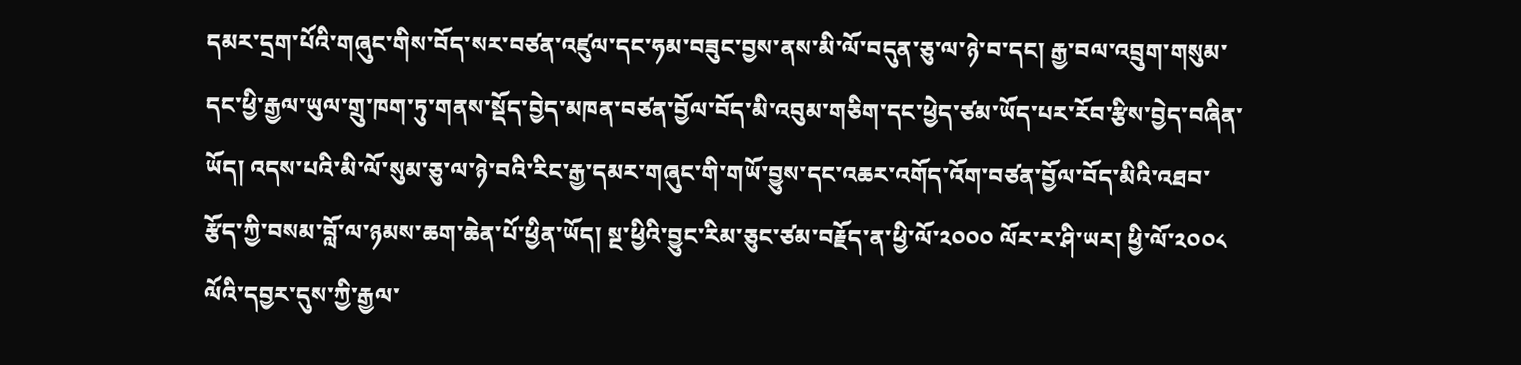དམར་དྲག་པོའི་གཞུང་གིས་བོད་སར་བཙན་འཛུལ་དང་ཧམ་བཟུང་བྱས་ནས་མི་ལོ་བདུན་ཅུ་ལ་ཉེ་བ་དང། རྒྱ་བལ་འབྲུག་གསུམ་དང་ཕྱི་རྒྱལ་ཡུལ་གྲུ་ཁག་ཏུ་གནས་སྡོད་བྱེད་མཁན་བཙན་བྱོལ་བོད་མི་འབུམ་གཅིག་དང་ཕྱེད་ཙམ་ཡོད་པར་རོབ་རྩིས་བྱེད་བཞིན་ཡོད། འདས་པའི་མི་ལོ་སུམ་ཅུ་ལ་ཉེ་བའི་རིང་རྒྱ་དམར་གཞུང་གི་གཡོ་བྱུས་དང་འཆར་འགོད་འོག་བཙན་བྱོལ་བོད་མིའི་འཐབ་རྩོད་ཀྱི་བསམ་བློ་ལ་ཉམས་ཆག་ཆེན་པོ་ཕྱིན་ཡོད། སྔ་ཕྱིའི་བྱུང་རིམ་ཅུང་ཙམ་བརྗོད་ན་ཕྱི་ལོ་༢༠༠༠ ལོར་ར་ཤི་ཡར། ཕྱི་ལོ་༢༠༠༨ ལོའི་དབྱར་དུས་ཀྱི་རྒྱལ་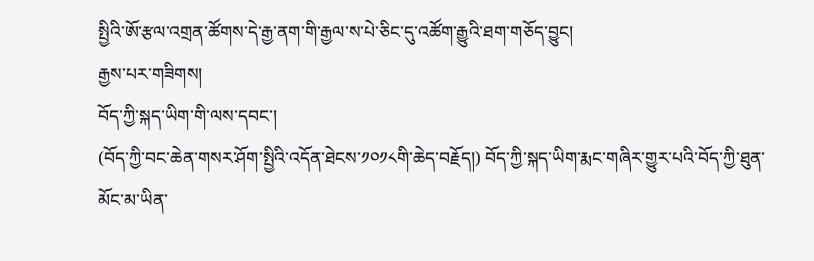སྤྱིའི་ཨོ་རྩལ་འགྲན་ཚོགས་དེ་རྒྱ་ནག་གི་རྒྱལ་ས་པེ་ཅིང་དུ་འཚོག་རྒྱུའི་ཐག་གཅོད་བྱུང།
རྒྱས་པར་གཟིགས།
བོད་ཀྱི་སྐད་ཡིག་གི་ལས་དབང་།
(བོད་ཀྱི་བང་ཆེན་གསར་ཤོག་སྤྱིའི་འདོན་ཐེངས་༡༠༡༨གི་ཆེད་བརྗོད།) བོད་ཀྱི་སྐད་ཡིག་རྨང་གཞིར་གྱུར་པའི་བོད་ཀྱི་ཐུན་མོང་མ་ཡིན་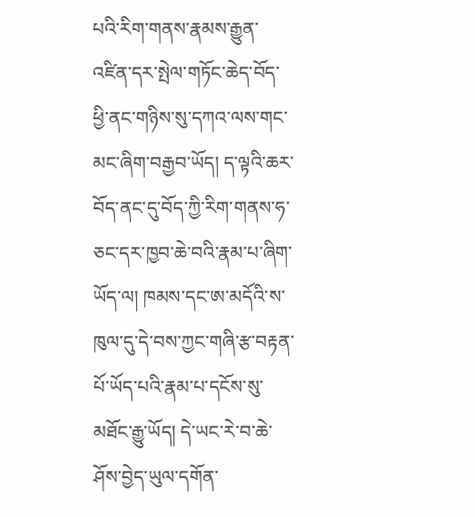པའི་རིག་གནས་རྣམས་རྒྱུན་འཛིན་དར་སྤེལ་གཏོང་ཆེད་བོད་ཕྱི་ནང་གཉིས་སུ་དཀའ་ལས་གང་མང་ཞིག་བརྒྱབ་ཡོད། ད་ལྟའི་ཆར་བོད་ནང་དུ་བོད་ཀྱི་རིག་གནས་ཧ་ཅང་དར་ཁྱབ་ཆེ་བའི་རྣམ་པ་ཞིག་ཡོད་ལ། ཁམས་དང་ཨ་མདོའི་ས་ཁུལ་དུ་དེ་བས་ཀྱང་གཞི་རྩ་བརྟན་པོ་ཡོད་པའི་རྣམ་པ་དངོས་སུ་མཐོང་རྒྱུ་ཡོད། དེ་ཡང་རེ་བ་ཆེ་ཤོས་བྱེད་ཡུལ་དགོན་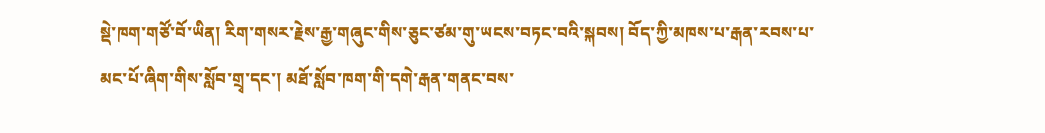སྡེ་ཁག་གཙོ་བོ་ཡིན། རིག་གསར་རྗེས་རྒྱ་གཞུང་གིས་ཅུང་ཙམ་གུ་ཡངས་བཏང་བའི་སྐབས། བོད་ཀྱི་མཁས་པ་རྒན་རབས་པ་མང་པོ་ཞིག་གིས་སློབ་གྲྭ་དང་། མཐོ་སློབ་ཁག་གི་དགེ་རྒན་གནང་བས་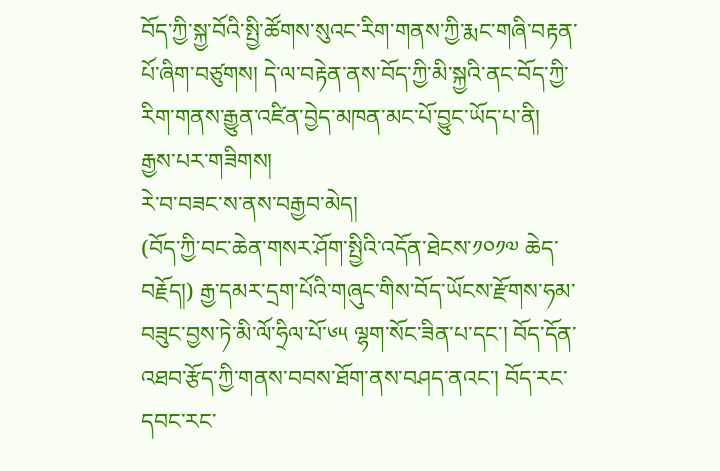བོད་ཀྱི་སྐྱ་བོའི་སྤྱི་ཚོགས་སུའང་རིག་གནས་ཀྱི་རྨང་གཞི་བརྟན་པོ་ཞིག་བཙུགས། དེ་ལ་བརྟེན་ནས་བོད་ཀྱི་མི་སྐྱའི་ནང་བོད་ཀྱི་རིག་གནས་རྒྱུན་འཛིན་བྱེད་མཁན་མང་པོ་བྱུང་ཡོད་པ་ནི།
རྒྱས་པར་གཟིགས།
རེ་བ་བཟང་ས་ནས་བརྒྱབ་མེད།
(བོད་ཀྱི་བང་ཆེན་གསར་ཤོག་སྤྱིའི་འདོན་ཐེངས་༡༠༡༧ ཆེད་བརྗོད།) རྒྱ་དམར་དྲག་པོའི་གཞུང་གིས་བོད་ཡོངས་རྫོགས་ཧམ་བཟུང་བྱས་ཏེ་མི་ལོ་ཧྲིལ་པོ་༦༥ ལྷག་སོང་ཟིན་པ་དང་། བོད་དོན་འཐབ་རྩོད་ཀྱི་གནས་བབས་ཐོག་ནས་བཤད་ནའང་། བོད་རང་དབང་རང་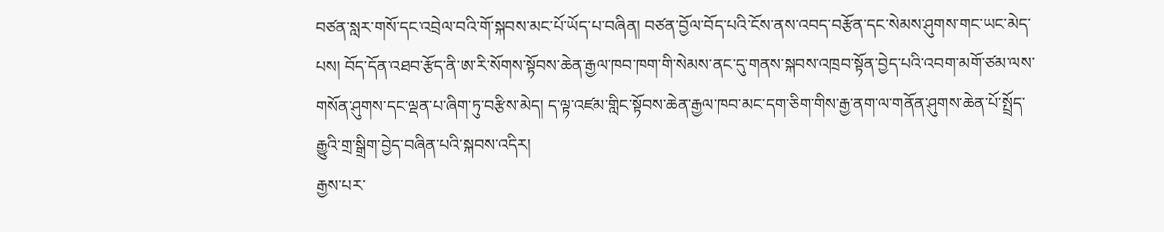བཙན་སླར་གསོ་དང་འབྲེལ་བའི་གོ་སྐབས་མང་པོ་ཡོད་པ་བཞིན། བཙན་བྱོལ་བོད་པའི་ངོས་ནས་འབད་བརྩོན་དང་སེམས་ཤུགས་གང་ཡང་མེད་པས། བོད་དོན་འཐབ་རྩོད་ནི་ཨ་རི་སོགས་སྟོབས་ཆེན་རྒྱལ་ཁབ་ཁག་གི་སེམས་ནང་དུ་གནས་སྐབས་འཁྲབ་སྟོན་བྱེད་པའི་འབག་མགོ་ཙམ་ལས་གསོན་ཤུགས་དང་ལྡན་པ་ཞིག་ཏུ་བརྩིས་མེད། ད་ལྟ་འཛམ་གླིང་སྟོབས་ཆེན་རྒྱལ་ཁབ་མང་དག་ཅིག་གིས་རྒྱ་ནག་ལ་གནོན་ཤུགས་ཆེན་པོ་སྤྲོད་རྒྱུའི་གྲ་སྒྲིག་བྱེད་བཞིན་པའི་སྐབས་འདིར།
རྒྱས་པར་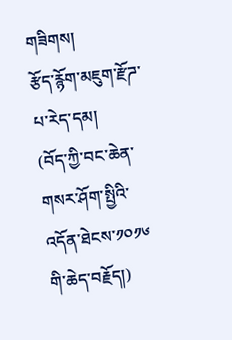གཟིགས།
རྩོད་རྙོག་མཇུག་རྫོཌ་པ་རེད་དམ།
(བོད་ཀྱི་བང་ཆེན་གསར་ཤོག་སྤྱིའི་འདོན་ཐེངས་༡༠༡༦ གི་ཆེད་བརྗོད།)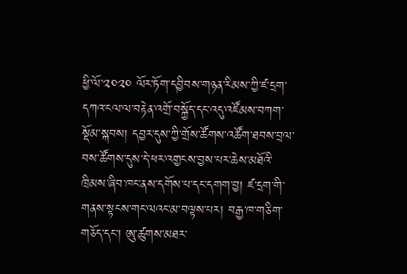ཕྱི་ལོ་༢༠༢༠ ལོར་ཏོག་དབྱིབས་གཉན་རིམས་ཀྱི་ཛ་དྲག་དཀའ་ངལ་ལ་བརྟེན་འགྲོ་བསྐྱོད་དང་འདུ་འཛོམས་བཀག་སྡོམ་སྐབས། དབྱར་དུས་ཀྱི་གྲོས་ཚོགས་འཚོག་ཐབས་བྲལ་བས་ཚོགས་དུས་དེ་ཕར་འགྱངས་བྱས་པར་ཆེས་མཐོའི་ཁྲིམས་ཞིབ་ཁང་ནས་དགོས་པ་དང་དགག་བྱ། ཛ་དྲག་གི་གནས་སྟངས་གང་ལའང་མ་བལྟས་པར། བརྒྱ་ཁ་གཅིག་གཅོད་དང་། ཨུ་ཚུགས་མཐར་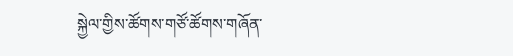སྐྱེལ་གྱིས་ཚོགས་གཙོ་ཚོགས་གཞོན་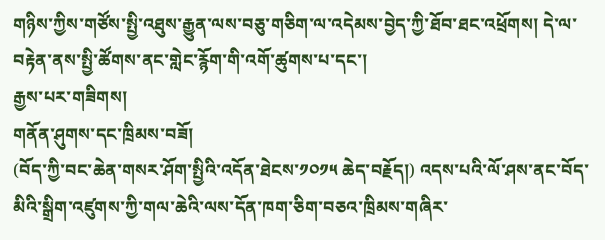གཉིས་ཀྱིས་གཙོས་སྤྱི་འཐུས་རྒྱུན་ལས་བཅུ་གཅིག་ལ་འདེམས་བྱེད་ཀྱི་ཐོབ་ཐང་འཕྲོགས། དེ་ལ་བརྟེན་ནས་སྤྱི་ཚོགས་ནང་གླེང་རྙོག་གི་འགོ་ཚུགས་པ་དང་།
རྒྱས་པར་གཟིགས།
གནོན་ཤུགས་དང་ཁྲིམས་བཟོ།
(བོད་ཀྱི་བང་ཆེན་གསར་ཤོག་སྤྱིའི་འདོན་ཐེངས་༡༠༡༥ ཆེད་བརྗོད།) འདས་པའི་ལོ་ཤས་ནང་བོད་མིའི་སྒྲིག་འཛུགས་ཀྱི་གལ་ཆེའི་ལས་དོན་ཁག་ཅིག་བཅའ་ཁྲིམས་གཞིར་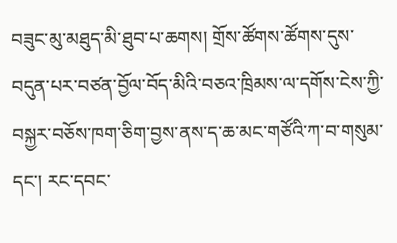བཟུང་མུ་མཐུད་མི་ཐུབ་པ་ཆགས། གྲོས་ཚོགས་ཚོགས་དུས་བདུན་པར་བཙན་བྱོལ་བོད་མིའི་བཅའ་ཁྲིམས་ལ་དགོས་ངེས་ཀྱི་བསྐྱར་བཅོས་ཁག་ཅིག་བྱས་ནས་ད་ཆ་མང་གཙོའི་ཀ་བ་གསུམ་དང་། རང་དབང་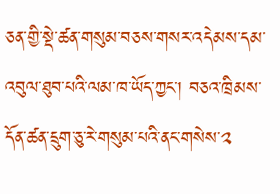ཅན་གྱི་སྡེ་ཚན་གསུམ་བཅས་གསར་འདེམས་དམ་འབུལ་ཐུབ་པའི་ལམ་ཁ་ཡོད་ཀྱང་། བཅའ་ཁྲིམས་དོན་ཚན་དྲུག་ཅུ་རེ་གསུམ་པའི་ནང་གསེས་༢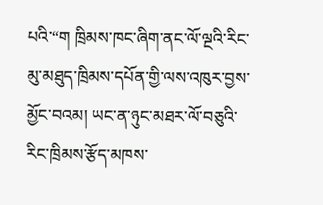པའི་“ག ཁྲིམས་ཁང་ཞིག་ནང་ལོ་ལྔའི་རིང་མུ་མཐུད་ཁྲིམས་དཔོན་གྱི་ལས་འཁུར་བྱས་མྱོང་བའམ། ཡང་ན་ཉུང་མཐར་ལོ་བཅུའི་རིང་ཁྲིམས་རྩོད་མཁས་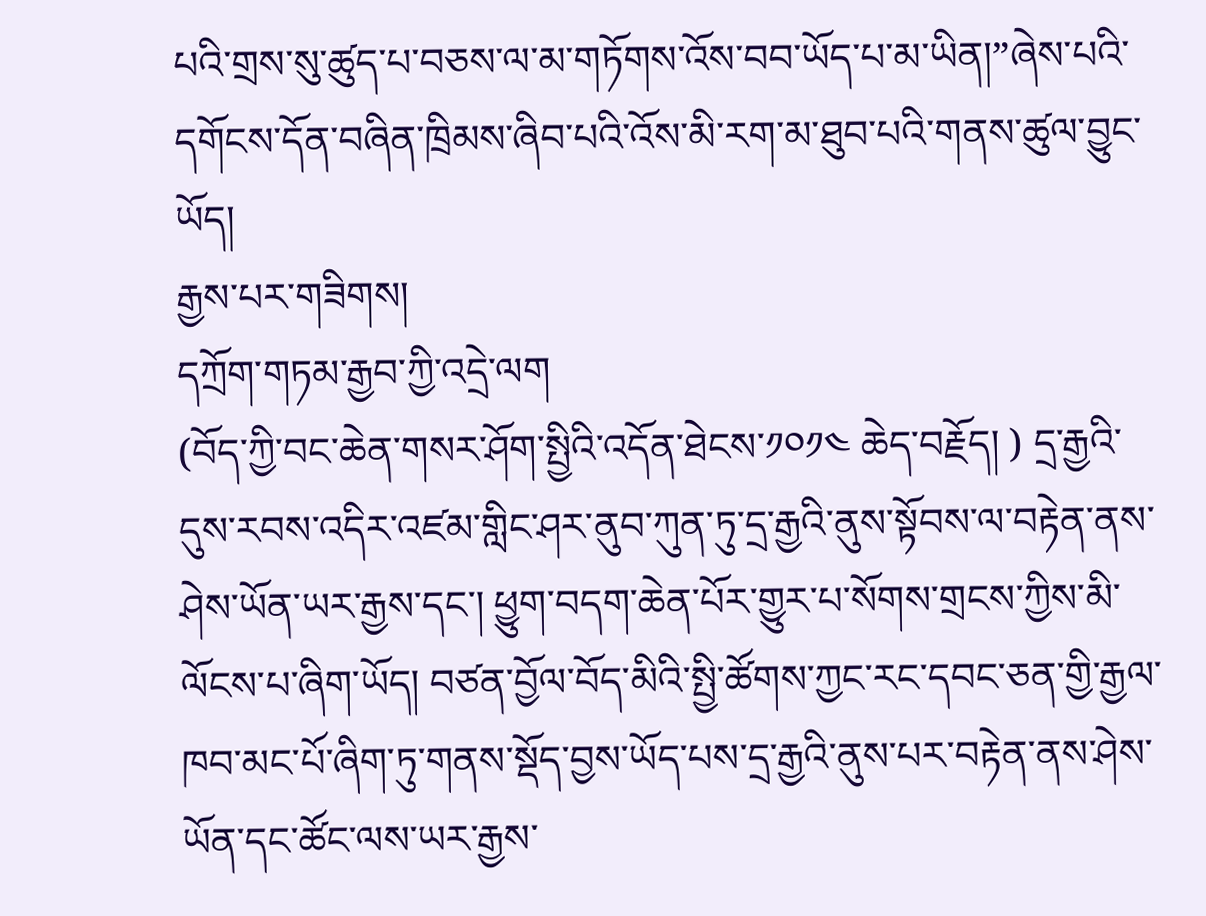པའི་གྲས་སུ་ཚུད་པ་བཅས་ལ་མ་གཏོགས་འོས་བབ་ཡོད་པ་མ་ཡིན།”ཞེས་པའི་དགོངས་དོན་བཞིན་ཁྲིམས་ཞིབ་པའི་འོས་མི་རག་མ་ཐུབ་པའི་གནས་ཚུལ་བྱུང་ཡོད།
རྒྱས་པར་གཟིགས།
དཀྲོག་གཏམ་རྒྱབ་ཀྱི་འདྲེ་ལག
(བོད་ཀྱི་བང་ཆེན་གསར་ཤོག་སྤྱིའི་འདོན་ཐེངས་༡༠༡༤ ཆེད་བརྗོད། ) དྲ་རྒྱའི་དུས་རབས་འདིར་འཛམ་གླིང་ཤར་ནུབ་ཀུན་ཏུ་དྲ་རྒྱའི་ནུས་སྟོབས་ལ་བརྟེན་ནས་ཤེས་ཡོན་ཡར་རྒྱས་དང་། ཕྱུག་བདག་ཆེན་པོར་གྱུར་པ་སོགས་གྲངས་ཀྱིས་མི་ལོངས་པ་ཞིག་ཡོད། བཙན་བྱོལ་བོད་མིའི་སྤྱི་ཚོགས་ཀྱང་རང་དབང་ཅན་གྱི་རྒྱལ་ཁབ་མང་པོ་ཞིག་ཏུ་གནས་སྡོད་བྱས་ཡོད་པས་དྲ་རྒྱའི་ནུས་པར་བརྟེན་ནས་ཤེས་ཡོན་དང་ཚོང་ལས་ཡར་རྒྱས་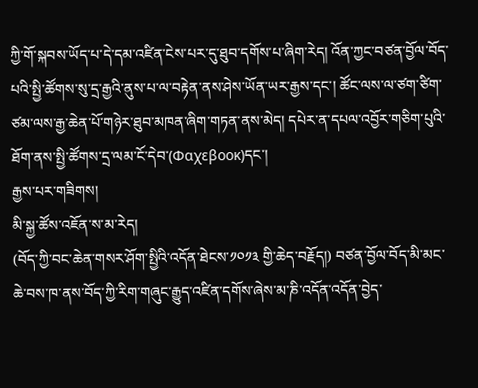ཀྱི་གོ་སྐབས་ཡོད་པ་དེ་དམ་འཛིན་ངེས་པར་དུ་ཐུབ་དགོས་པ་ཞིག་རེད། འོན་ཀྱང་བཙན་བྱོལ་བོད་པའི་སྤྱི་ཚོགས་སུ་དྲ་རྒྱའི་ནུས་པ་ལ་བརྟེན་ནས་ཤེས་ཡོན་ཡར་རྒྱས་དང་། ཚོང་ལས་ལ་ཙག་ཙིག་ཙམ་ལས་རྒྱ་ཆེན་པོ་གཉེར་ཐུབ་མཁན་ཞིག་གཏན་ནས་མེད། དཔེར་ན་དཔལ་འབྱོར་གཅིག་པུའི་ཐོག་ནས་སྤྱི་ཚོགས་དྲ་ལམ་ངོ་དེབ་(Φαχεβοοκ)དང་།
རྒྱས་པར་གཟིགས།
མི་སྐྱ་ཚོས་འཇོན་ས་མ་རེད།
(བོད་ཀྱི་བང་ཆེན་གསར་ཤོག་སྤྱིའི་འདོན་ཐེངས་༡༠༡༣ གྱི་ཆེད་བརྗོད།) བཙན་བྱོལ་བོད་མི་མང་ཆེ་བས་ཁ་ནས་བོད་ཀྱི་རིག་གཞུང་རྒྱུད་འཛིན་དགོས་ཞེས་མ་ཎི་འདོན་འདོན་བྱེད་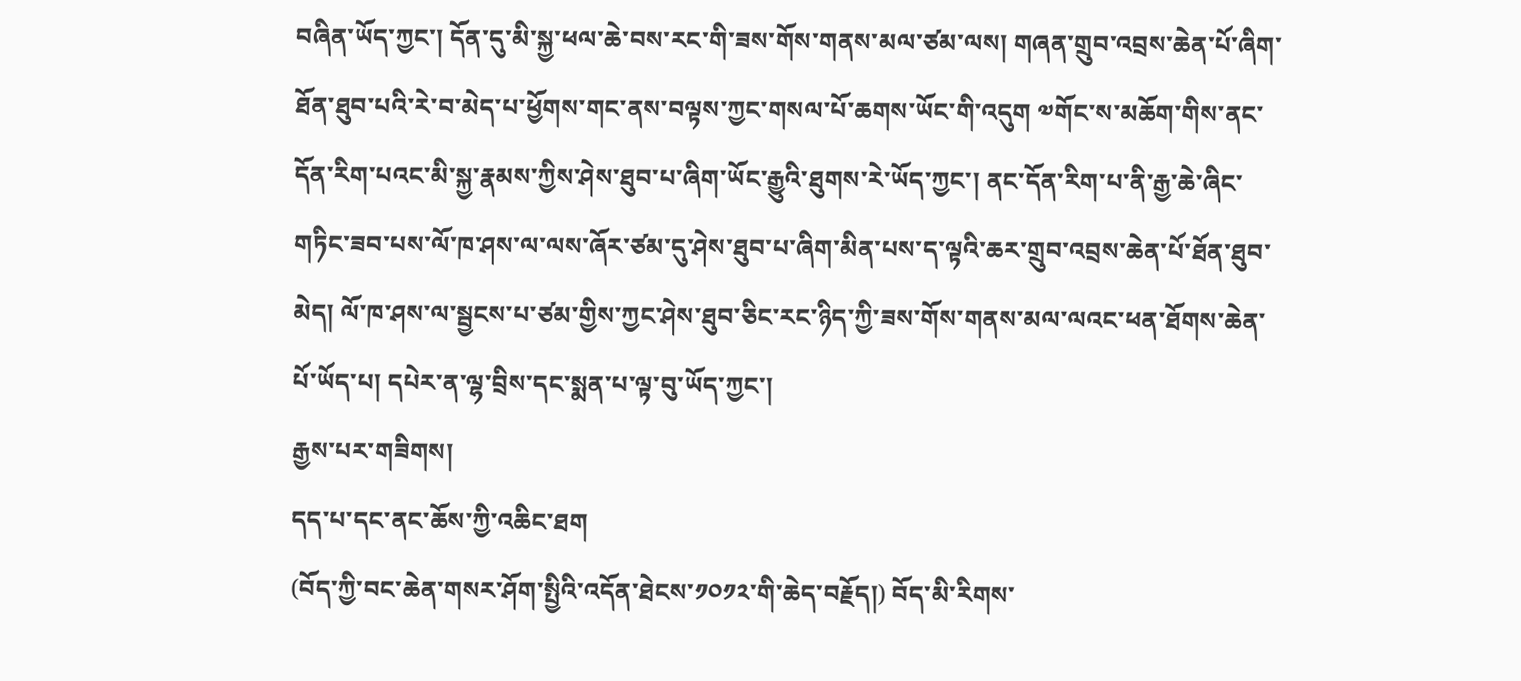བཞིན་ཡོད་ཀྱང་། དོན་དུ་མི་སྐྱ་ཕལ་ཆེ་བས་རང་གི་ཟས་གོས་གནས་མལ་ཙམ་ལས། གཞན་གྲུབ་འབྲས་ཆེན་པོ་ཞིག་ཐོན་ཐུབ་པའི་རེ་བ་མེད་པ་ཕྱོགས་གང་ནས་བལྟས་ཀྱང་གསལ་པོ་ཆགས་ཡོང་གི་འདུག ༧གོང་ས་མཆོག་གིས་ནང་དོན་རིག་པའང་མི་སྐྱ་རྣམས་ཀྱིས་ཤེས་ཐུབ་པ་ཞིག་ཡོང་རྒྱུའི་ཐུགས་རེ་ཡོད་ཀྱང་། ནང་དོན་རིག་པ་ནི་རྒྱ་ཆེ་ཞིང་གཏིང་ཟབ་པས་ལོ་ཁ་ཤས་ལ་ལས་ཞོར་ཙམ་དུ་ཤེས་ཐུབ་པ་ཞིག་མིན་པས་ད་ལྟའི་ཆར་གྲུབ་འབྲས་ཆེན་པོ་ཐོན་ཐུབ་མེད། ལོ་ཁ་ཤས་ལ་སྦྱངས་པ་ཙམ་གྱིས་ཀྱང་ཤེས་ཐུབ་ཅིང་རང་ཉིད་ཀྱི་ཟས་གོས་གནས་མལ་ལའང་ཕན་ཐོགས་ཆེན་པོ་ཡོད་པ། དཔེར་ན་ལྷ་བྲིས་དང་སྨན་པ་ལྟ་བུ་ཡོད་ཀྱང་།
རྒྱས་པར་གཟིགས།
དད་པ་དང་ནང་ཆོས་ཀྱི་འཆིང་ཐག
(བོད་ཀྱི་བང་ཆེན་གསར་ཤོག་སྤྱིའི་འདོན་ཐེངས་༡༠༡༢་གི་ཆེད་བརྗོད།) བོད་མི་རིགས་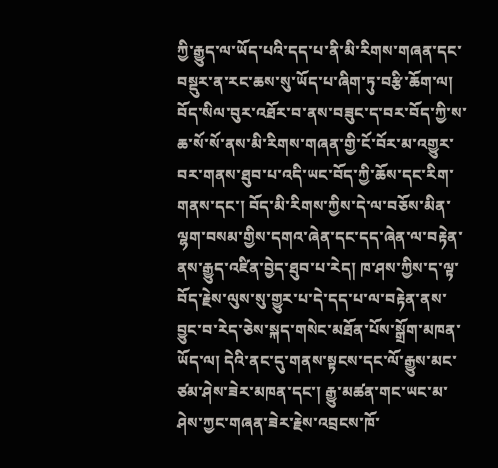ཀྱི་རྒྱུད་ལ་ཡོད་པའི་དད་པ་ནི་མི་རིགས་གཞན་དང་བསྡུར་ན་རང་ཆས་སུ་ཡོད་པ་ཞིག་ཏུ་བརྩི་ཆོག་ལ། བོད་སིལ་བུར་འཐོར་བ་ནས་བཟུང་ད་བར་བོད་ཀྱི་ས་ཆ་སོ་སོ་ནས་མི་རིགས་གཞན་གྱི་ངོ་བོར་མ་འགྱུར་བར་གནས་ཐུབ་པ་འདི་ཡང་བོད་ཀྱི་ཆོས་དང་རིག་གནས་དང་། བོད་མི་རིགས་ཀྱིས་དེ་ལ་བཅོས་མིན་ལྷག་བསམ་གྱིས་དགའ་ཞེན་དང་དད་ཞེན་ལ་བརྟེན་ནས་རྒྱུད་འཛིན་བྱེད་ཐུབ་པ་རེད། ཁ་ཤས་ཀྱིས་ད་ལྟ་བོད་རྗེས་ལུས་སུ་གྱུར་པ་དེ་དད་པ་ལ་བརྟེན་ནས་བྱུང་བ་རེད་ཅེས་སྐད་གསེང་མཐོན་པོས་སྒྲོག་མཁན་ཡོད་ལ། དེའི་ནང་དུ་གནས་སྟངས་དང་ལོ་རྒྱུས་མང་ཙམ་ཤེས་ཟེར་མཁན་དང་། རྒྱུ་མཚན་གང་ཡང་མ་ཤེས་ཀྱང་གཞན་ཟེར་རྗེས་འབྲངས་ཁོ་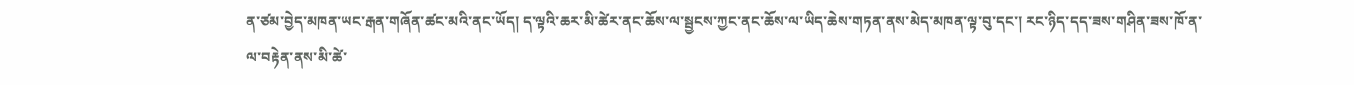ན་ཙམ་བྱེད་མཁན་ཡང་རྒན་གཞོན་ཚང་མའི་ནང་ཡོད། ད་ལྟའི་ཆར་མི་ཚེར་ནང་ཆོས་ལ་སྦྱངས་ཀྱང་ནང་ཆོས་ལ་ཡིད་ཆེས་གཏན་ནས་མེད་མཁན་ལྟ་བུ་དང་། རང་ཉིད་དད་ཟས་གཤིན་ཟས་ཁོ་ན་ལ་བརྟེན་ནས་མི་ཚེ་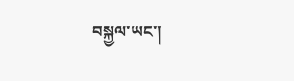བསྐྱལ་ཡང་།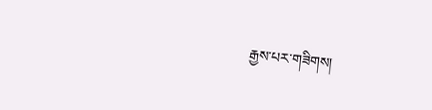རྒྱས་པར་གཟིགས།